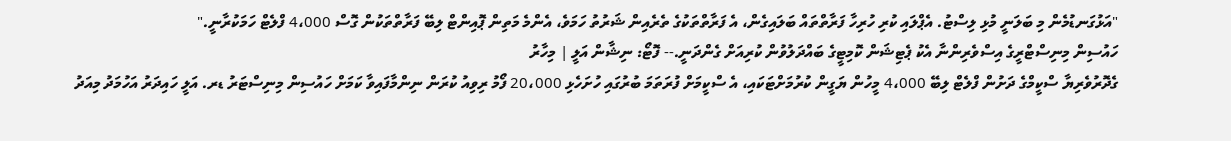"އަޅުގަނޑުމެން މި ބަލަނީ މުޅި ލިސްޓު. އެޕްލައި ކުރި ހުރިހާ ފަރާތްތައް ބަލައިގެން، އެ ފަރާތްތަކުގެ ތެރެއިން ޝަރުތު ހަމަވެ، އެންމެ މަތިން ޕޮއިންޓް ލިބޭ ފަރާތްތަކުން ގޮސް 4،000 ފްލެޓް ހަމަކުރާނީ."
ހައުސިން މިނިސްޓްރީގެ އިސްވެރިންނާ އެކު ޕެޓިޝަން ކޮމިޓީގެ ބައްދަލުވުން ކުރިއަށް ގެންދަނީ.-- ފޮޓޯ: ނިޝާން އަލީ | މިހާރު
ގެދޮރުވެރިޔާ ސްކީމްގެ ދަށުން ފްލެޓް ލިބޭ 4،000 މީހުން ޔަގީން ކުރުމަށްޓަކައި، އެ ސްކީމަށް ފުރަތަމަ ބުރުގައި ހުށަހެޅި 20،000 ފޯމު ރިވިއު ކުރަން ނިންމާފައިވާ ކަމަށް ހައުސިން މިނިސްޓަރު ޑރ. އަލީ ހައިދަރު އަހުމަދު މިއަދު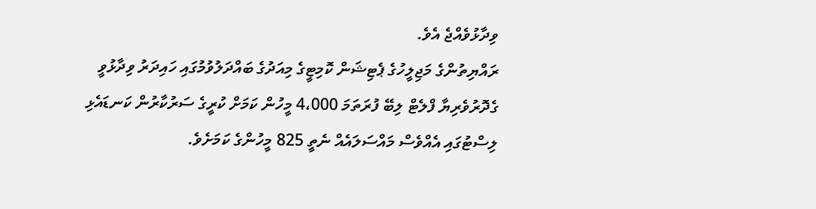ވިދާޅުވެއްޖެ އެވެ.
ރައްޔިތުންގެ މަޖިލީހުގެ ޕެޓިޝަން ކޮމިޓީގެ މިއަދުގެ ބައްދަލުވުމުގައި ހައިދަރު ވިދާޅުވީ ގެދޮރުވެރިޔާ ފްލެޓް ލިބޭ ފުރަތަމަ 4،000 މީހުން ކަމަށް ކުރީގެ ސަރުކާރުން ކަނޑައެޅި ލިސްޓުގައި އެއްވެސް މައްސަލައެއް ނެތީ 825 މީހުންގެ ކަމަށެވެ.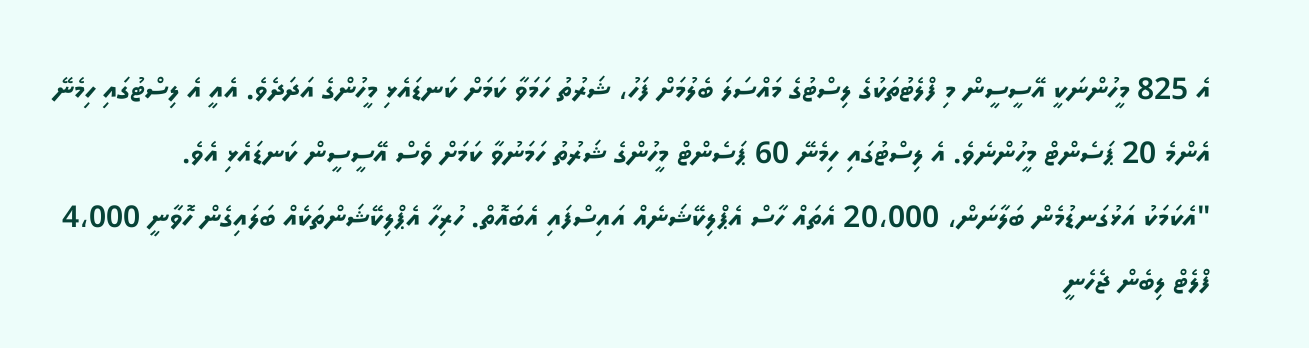އެ 825 މީހުންނަކީ އޭސީސީން މި ފްލެޓުތަކުގެ ލިސްޓުގެ މައްސަލަ ބެލުމަށް ފަހު، ޝަރުތު ހަމަވާ ކަމަށް ކަނޑައެޅި މީހުންގެ އަދަދެވެ. އެއީ އެ ލިސްޓުގައި ހިމެނޭ އެންމެ 20 ޕަސެންޓް މީހުންނެވެ. އެ ލިސްޓުގައި ހިމެނޭ 60 ޕަސެންޓް މީހުންގެ ޝަރުތު ހަމަނުވާ ކަމަށް ވެސް އޭސީސީން ކަނޑައެޅި އެވެ.
"އެކަމަކު އަޅުގަނޑުމެން ބަލާނަން، 20،000 އެތައް ހާސް އެޕްލިކޭޝަނެއް އައިސްފައި އެބައޮތް. ހުރިހާ އެޕްލިކޭޝަންތަކެއް ބަލައިގެން ހޮވާނީ 4،000 ފްލެޓް ލިބެން ޖެހެނީ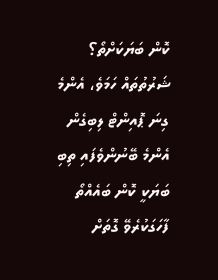ކޮން ބަޔަކަށްތޯ؟ ޝަރުތުތައް ހަމަވެ، އެންމެ ގިނަ ޕޮއިންޓް ލިބިގެން އެންމެ ބޭނުންވެފައި ތިބި ބަޔަކީ ކޮން ބައެއްތޯ ފާހަގަކުރެވޭ ގޮތަށް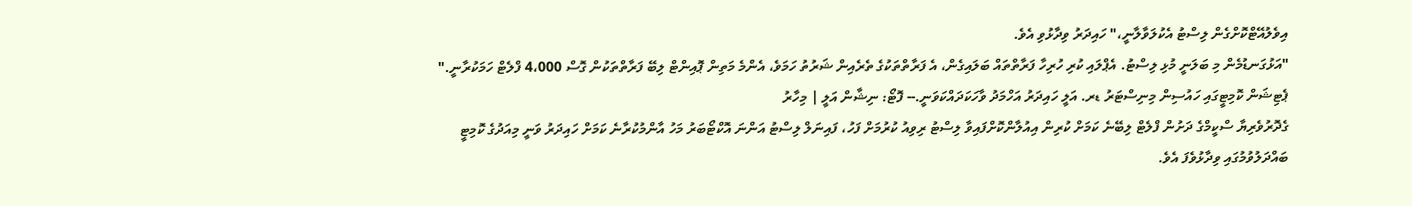އިވެލުއޭޓްކޮށްގެން ލިސްޓު އެކުލަވާލާނީ،" ހައިދަރު ވިދާޅުވި އެވެ.
"އަޅުގަނޑުމެން މި ބަލަނީ މުޅި ލިސްޓު. އެޕްލައި ކުރި ހުރިހާ ފަރާތްތައް ބަލައިގެން، އެ ފަރާތްތަކުގެ ތެރެއިން ޝަރުތު ހަމަވެ، އެންމެ މަތިން ޕޮއިންޓް ލިބޭ ފަރާތްތަކުން ގޮސް 4،000 ފްލެޓް ހަމަކުރާނީ."
ޕެޓިޝަން ކޮމިޓީގައި ހައުސިން މިނިސްޓަރު ޑރ. އަލީ ހައިދަރު އަހްމަދު ވާހަކަދައްކަވަނީ.-- ފޮޓޯ: ނިޝާން އަލީ | މިހާރު
ގެދޮރުވެރިޔާ ސްކީމްގެ ދަށުން ފްލެޓް ލިބޭނެ ކަމަށް ކުރިން އިއުލާންކޮށްފައިވާ ލިސްޓު ރިވިއު ކުރުމަށް ފަހު، ފައިނަލް ލިސްޓު އަންނަ އޮކްޓޯބަރު މަހު އާންމުކުރާނެ ކަމަށް ހައިދަރު ވަނީ މިއަދުގެ ކޮމިޓީ ބައްދަލުވުމުގައި ވިދާޅުވެފަ އެވެ.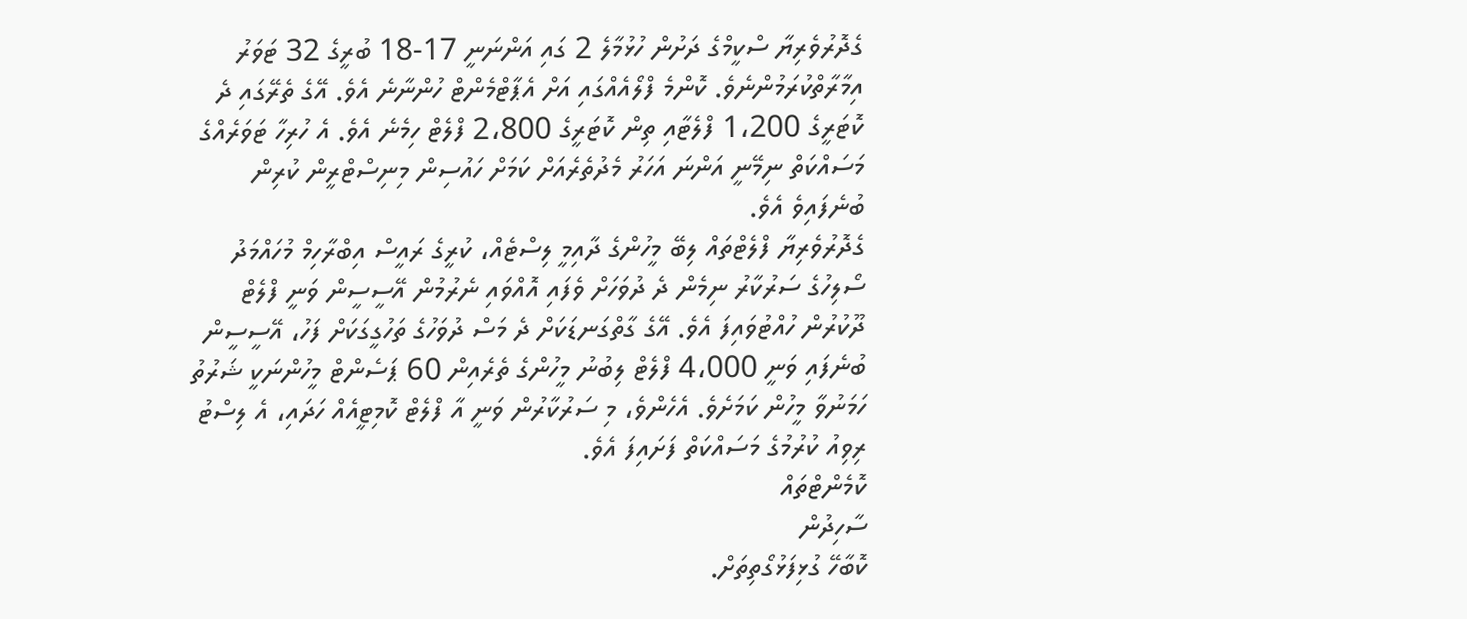ގެދޮރުވެރިޔާ ސްކީމްގެ ދަށުން ހުޅުމާލެ 2 ގައި އަންނަނީ 17-18 ބުރީގެ 32 ޓަވަރު އިމާރާތްކުރަމުންނެވެ. ކޮންމެ ފްލޯއެއްގައި އަށް އެޕާޓްމެންޓް ހުންނާނެ އެވެ. އޭގެ ތެރޭގައި ދެ ކޮޓަރީގެ 1،200 ފްލެޓާއި ތިން ކޮޓަރީގެ 2،800 ފްލެޓް ހިމެނެ އެވެ. އެ ހުރިހާ ޓަވަރެއްގެ މަސައްކަތް ނިމޭނީ އަންނަ އަހަރު މެދުތެރެއަށް ކަމަށް ހައުސިން މިނިސްޓްރީން ކުރިން ބުނެފައިވެ އެވެ.
ގެދޮރުވެރިޔާ ފްލެޓްތައް ލިބޭ މީހުންގެ ދާއިމީ ލިސްޓެއް، ކުރީގެ ރައީސް އިބްރާހިމް މުހައްމަދު ސޯލިހުގެ ސަރުކާރު ނިމެން ދެ ދުވަހަށް ވެފައި އޮއްވައި ނެރުމުން އޭސީސީން ވަނީ ފްލެޓް ދޫކުރުން ހުއްޓުވައިފަ އެވެ. އޭގެ ގާތްގަނޑަކަށް ދެ މަސް ދުވަހުގެ ތަހުގީގަކަށް ފަހު، އޭސީސީން ބުނެފައި ވަނީ 4،000 ފްލެޓް ލިބުނު މީހުންގެ ތެރެއިން 60 ޕަސެންޓް މީހުންނަކީ ޝަރުތު ހަމަނުވާ މީހުން ކަމަށެވެ. އެހެންވެ، މި ސަރުކާރުން ވަނީ އާ ފްލެޓް ކޮމިޓީއެއް ހަދައި، އެ ލިސްޓު ރިވިއު ކުރުމުގެ މަސައްކަތް ފަށައިފަ އެވެ.
ކޮމެންޓްތައް
ސާހިދުން
ކޮބާހޭ ގުޅިފަޅުގޯތިތަށް.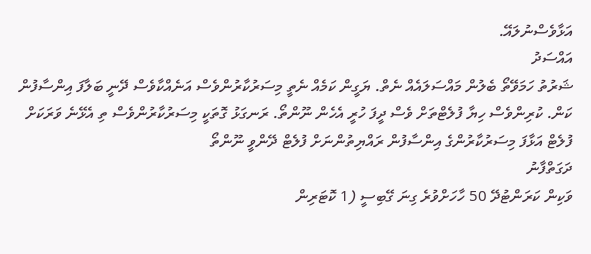އަޅާވެސްނުލައޭ.
އައްސަދު
ޝަރުތު ހަމަވޭތޯ ބެލުން މައްސަލައެއް ނެތް. ޔަގީން ކަމެއް ނެތީ މިސަރުކާރުންވެސް އަނެއްކާވެސް ދޭނީ ބަލާފަ އިންސާފުން ކަން. ކުރިންވެސް ހިޔާ ފުލެޓްތަށް ވެސް ދީފަ ހުރީ އެހެން ނޫންތޯ. ރަނގަޅު ގޮތަކީ މިސަރުކާރުންވެސް ތި އެޅޭނެ ވަރަކަށް ފުލެޓް އަޅާފަ މިސަރުކާރުންގެ އިންސާފުން ރައްޔިތުންނަށް ފުލެޓް ދޭންވީ ނޫންތޯ
ދަގަތްފާނު
ވަކިން ކަރަންޓުދޭ 50 ހާހަށްވުރެ ގިނަ ގޭބިސީ (1 ކޮޓަރިން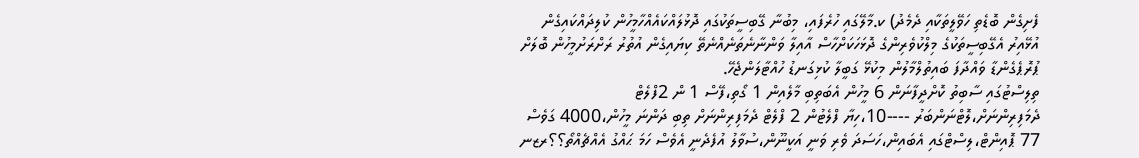ފެށިގެން ބޮޑެތި ހަވޭލީތަކާއި ދެމެދު) ކ.މާލޭގައި ހުރެފައި، މިބުނާ ގޭބިސީތަކުގައި ދޮޅުލައްކައެއްހާމީހުން ކުލިދައްކައިގެން އުޅޭއިރު އެގޭބިސީތަކުގެ މިލްކުވެރިންގެ ދޮޅަހަކަށްހާސް އާއިލާ ވަންނާނެތަނެއްނެތޭ ކިޔައިގެން އުތުރު ރަށްރަށުމީހުން ބޮލަށް ޕުރޮޕެގެންޑާ ވައްދާފަ ބައިތުލްމާލުން މިކުޅޭ ގަބީލާ ކުޅިގަނޑު ހުއްޓާލަންޖެހޭ.
ތިލިސްޓުގައި ސާބިތު ކޮށްދީފާނަން 6 މީހުން އެބަތިބި މާލެއިން 1 ގޯތި،ފޭސް 1 ން 2ފްލެޓް ދެމަފިރިންނަށް،ލޮޓްނަންބަރު ----10،ހިޔާ ފްލެޓުން 2 ފްލެޓް ދެމަފިރިންނަށް ތިބި ދަންނަ މީހުން،4000 ގަވެސް 77 ޕޮއިންޓް،ލިސްޓްގައި އެބައިން،ހަސަދަ ވެރި ވަނީ އަކީނޫން،ސުވާލު އުފެދެނީ އެވެސް ހަމަ ޙައްގު އެއްޗެއްތޯ؟؟ރޒނ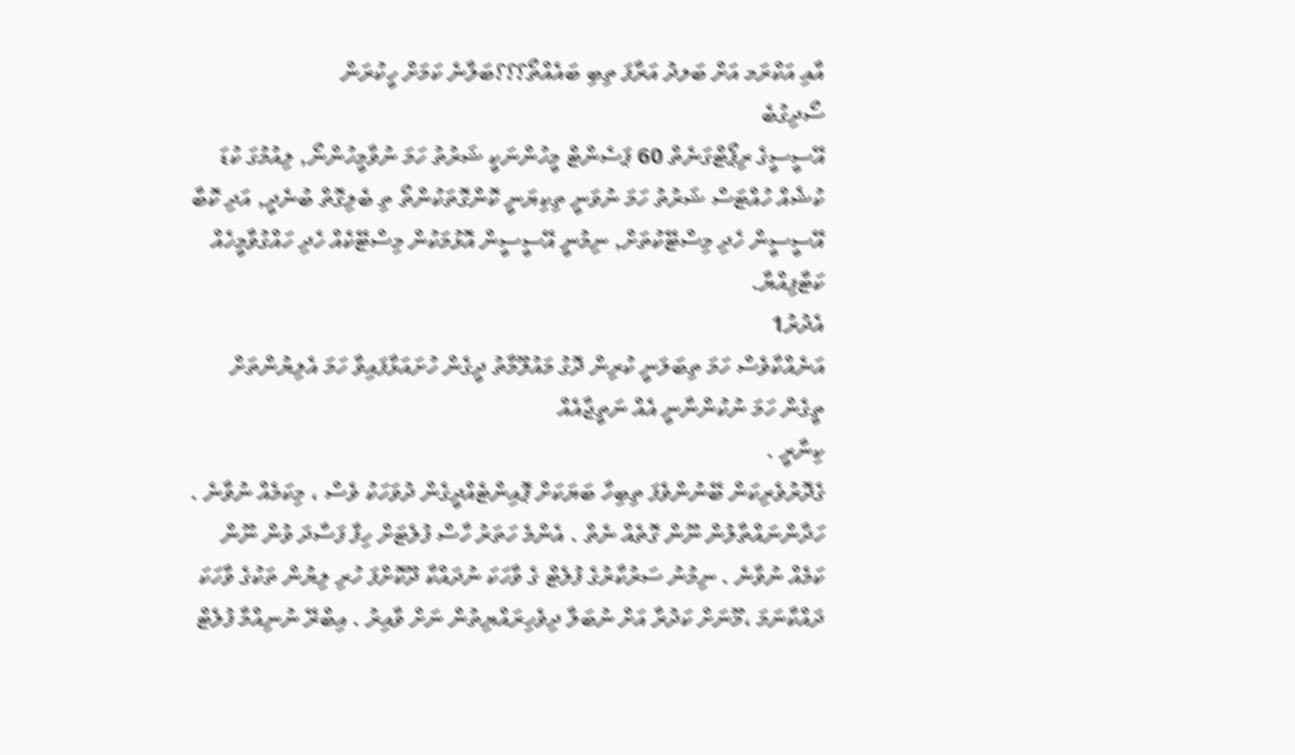އާއި އަކްރަމ އަށް ބަލދު އަރާފަ ތިބި ބައެއްތޯ؟؟؟ބަލާނެ ކަމަށް ހީކުރަން
ސޯދިގުބެ
އޭސީސީގެ ރިޕޯޓްގަނެތް 60 ޕަސެންޓް މީހުންނަކީ ޝަރުތު ހަމަ ނުވާމީހުންނޯ, ލިއުމުގަ ކުޑަ ކުޝެއް ހުއްޓަސް ޝަރުތު ހަމަ ނުވަނީ ތިކިޔަނީ ކޮންގޮތަކުންތޯ ތި ބެލިގޮތް ބުނެދީ, އަދި ކޮބާ އޭސީސީން ހެދި މިސްޓޭކުތަށް, ނިމުނީ އޭސީސީން އޮޅުމަކުން މިސްޓޭކެއް ހެދި ހައްގުވާމީހެއް ކަޓާފިއްޔާ.
އެދުރު1
އަނެއްކާވެސް ހަމަ ތިބަލަނީ ކުރިން ދޮގު މައުލޫމާތު ދީގެން ހުށައަޅާފައިވާ ހަމަ އެލިޔުންތަށް ތީގެން ހަމަ ނުކުންނާނީ އެއް ނަތީޖާއެއް
ކިނާރީ .
ގެދޮރުވެރިކަން ބޭނުންވެފަ ތިބިހާ ބަޔަކަށް ޕޮއިންޓެއްދީގެން ދުވަހަކު ވެސް ، މިކަމެއް ނުވާނެ . ހަދާންނައްތާލުން ނޫން ގޮތެއް ނެތް . އެންމެ ހަތަރު ހާސް ފުލެޓަށް ހިފާ ފަސާދަ ވުން ނޫން ކަމެއް ނުވާނެ . ނިމުނު ސަރުކާރުގެ ފުލެޓް ގެ ވާހަކަ ނުދައްކާ ދޫކޮށްފަ ހުރި ލިޔުން ތަކުގެ ވާހަކަ ދައްކާނަމަ ،މޫނަށް ކަދުރާ އަށް ނުބަލާ ދިވެހިރައްޔިތުން ނަށް ވާއިރު . އިބްރޭ ނުނިއްމާ ފުލެޓް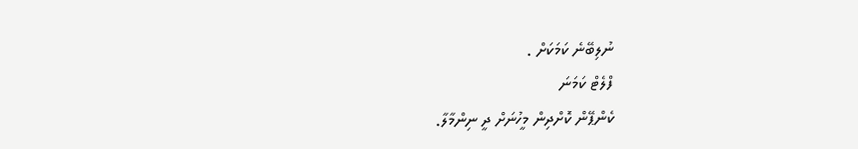ނުލިބޭނެ ކަމަކަށް .
ފްލެޓް ކަމަނަ
ކެންޕޭން ކޮށްދިން މީހުނަށް ދީ ނިންމާލާ.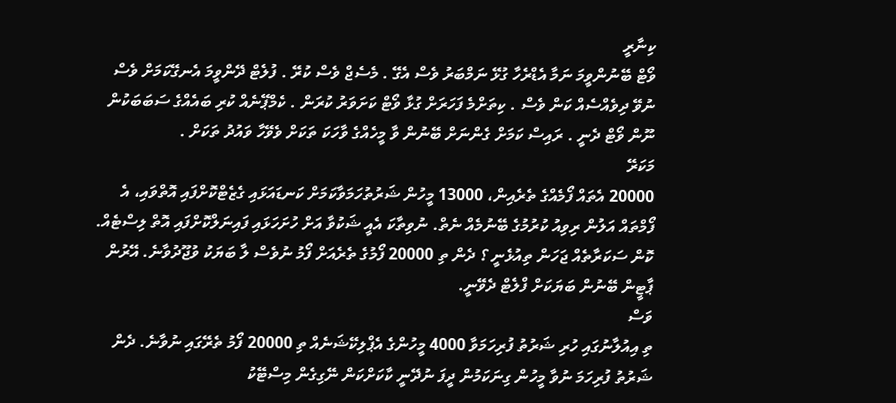ކިނާރީ
ވޯޓް ބޭނުންވީމަ ނަމާ އެޑްރެހާ ގުޅޭ ނަމްބަރު ވެސް އެގޭ . މެސެޖް ވެސް ކުރޭ . ފުލެޓް ދޭންވީމަ އެނގޭކަމަށް ވެސް ނުވޭ ދިވެއްސެއް ކަން ވެސް . ކިތަށްމެ ފަހަރަށް ގުޅާ ވޯޓް ކަށަވަރު ކުރަން . ކެމްޕޭނެއް ކުރި ބައެއްގެ ސަބަބަކުން ނޫން ވޯޓް ދެނީ . ރައިސް ކަމަށް ގެންނަށް ބޭނުން ވާ މީހެއްގެ ވާހަކަ ތަކަށް ވެވޭހާ ވައުދު ތަކަށް .
މަކަރޭ
20000 އެތައް ފޯމެއްގެ ތެރެއިން، 13000 މީހުން ޝަރުތުހަމަވާކަމަށް ކަނޑައަޅައި ގެޒެޓްކޮށްފައި އޮތްވައި، އެ ފޯމްތައް އަލުން ރިވިއު ކުރުމުގެ ބޭނުމެއް ނެތް. ނުވިތާކަ އެއީ ޝަކުވާ އަށް ހުށަހަޅައި ފައިނަލްކޮށްފައި އޮތް ލިސްޓެއް. ކޮން ސަކަރާތެއް ޖަހަން ތިއުޅެނީ ؟ ދެން ތި 20000 ފޯމުގެ ތެރެއަށް ފޯމު ނުވެސް ލާ ބަޔަކު ވުޖޫދުވާނެ. އޭރުން ޕާޓީން ބޭނުން ބަޔަކަށް ފްލެޓް ދެވޭނީ.
ވަސް
ތި އިއުލާނުގައި ހުރި ޝަރުތު ފުރިހަމަވާ 4000 މީހުންގެ އެޕްލިކޭޝަނެއް ތި 20000 ފޯމު ތެރޭގައި ނުވާނެ. ދެން ޝަރުތު ފުރިހަމަ ނުވާ މީހުން ގިނަކަމުން ދީފަ ނުދޭނީ ކާކަށްކަން ނޭގިގެން މިސްޓޭކު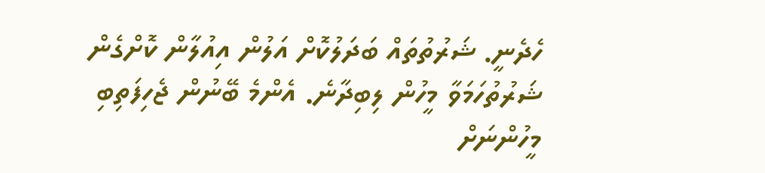ހެދެނީ. ޝަރުތުތައް ބަދަލުކޮށް އަލުން އިއުލާން ކޮށްގެން ޝަރުތުހަމަވާ މީހުން ލިބިދާނެ. އެންމެ ބޭނުން ޖެހިފަތިބި މީހުންނަށް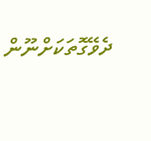ދެވޭގޮތަކަށްނޫން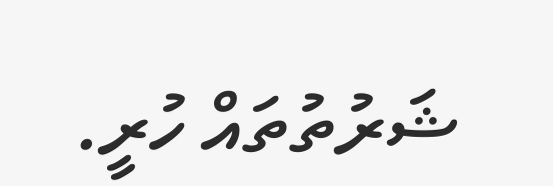ޝަރުތުތައް ހުރީ.